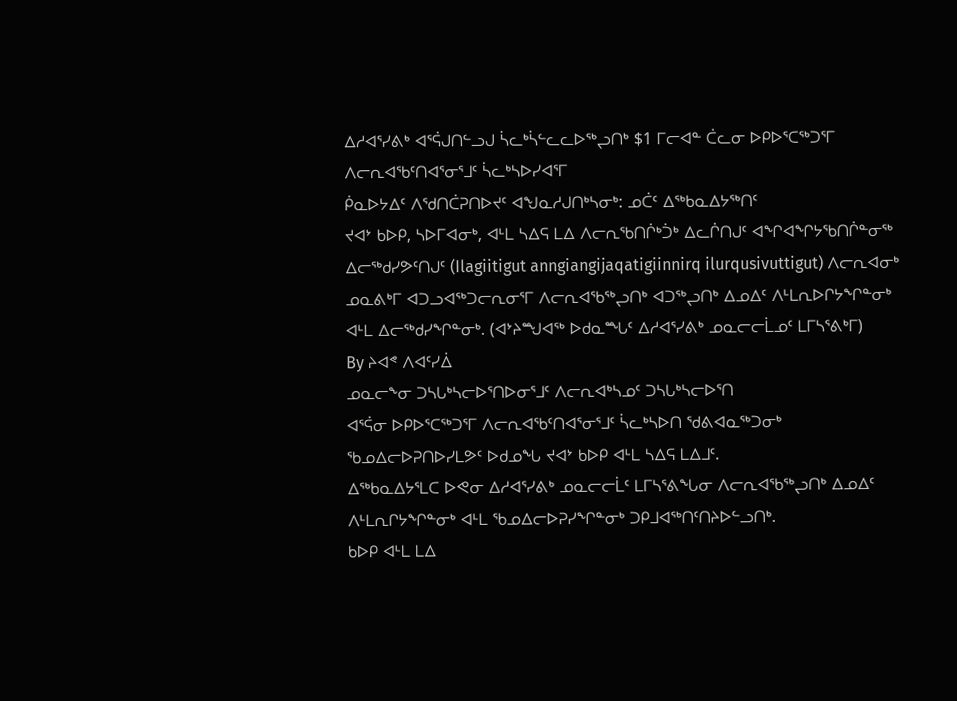ᐃᓱᐊᕐᓯᕕᒃ ᐊᕐᕌᒍᑎᓪᓗᒍ ᓵᓚᒃᓵᓪᓚᓚᐅᖅᖢᑎᒃ $1 ᒥᓕᐊᓐ ᑖᓚᓂ ᐅᑭᐅᕐᑕᖅᑐᕐᒥ ᐱᓕᕆᐊᖃᑦᑎᐊᕐᓂᕐᒧᑦ ᓵᓚᒃᓴᐅᓯᐊᕐᒥ
ᑮᓇᐅᔭᐃᑦ ᐱᖁᑎᑖᕈᑎᐅᔪᑦ ᐊᖑᓇᓱᒍᑎᒃᓴᓂᒃ: ᓄᑖᑦ ᐃᖅᑲᓇᐃᔭᖅᑎᑦ
ᔪᐊᔾ ᑲᐅᑭ, ᓴᐅᒥᐊᓂᒃ, ᐊᒻᒪ ᓴᐃᕋ ᒪᐃ ᐱᓕᕆᖃᑎᒌᒃᑑᒃ ᐃᓚᒌᑎᒍᑦ ᐊᖏᐊᖏᔭᖃᑎᒌᓐᓂᖅ ᐃᓕᖅᑯᓯᕗᑦᑎᒍᑦ (Ilagiitigut anngiangijaqatigiinnirq ilurqusivuttigut) ᐱᓕᕆᐊᓂᒃ ᓄᓇᕕᒃᒥ ᐊᑐᓗᐊᖅᑐᓕᕆᓂᕐᒥ ᐱᓕᕆᐊᖃᖅᖢᑎᒃ ᐊᑐᖅᖢᑎᒃ ᐃᓄᐃᑦ ᐱᒻᒪᕆᐅᒋᔭᖏᓐᓂᒃ ᐊᒻᒪ ᐃᓕᖅᑯᓯᖏᓐᓂᒃ. (ᐊᔾᔨᙳᐊᖅ ᐅᑯᓇᙵᑦ ᐃᓱᐊᕐᓯᕕᒃ ᓄᓇᓕᓕᒫᓄᑦ ᒪᒥᓴᕐᕕᒃᒥ)
By ᔨᐊᕝ ᐱᐊᑦᓯᐄ
ᓄᓇᓕᖕᓂ ᑐᓴᒐᒃᓴᓕᐅᕐᑎᐅᓂᕐᒧᑦ ᐱᓕᕆᐊᒃᓴᓄᑦ ᑐᓴᒐᒃᓴᓕᐅᕐᑎ
ᐊᕐᕌᓂ ᐅᑭᐅᕐᑕᖅᑐᕐᒥ ᐱᓕᕆᐊᖃᑦᑎᐊᕐᓂᕐᒧᑦ ᓵᓚᒃᓴᐅᑎ ᖁᕕᐊᓇᖅᑐᓂᒃ ᖃᓄᐃᓕᐅᕈᑎᐅᓯᒪᕗᑦ ᐅᑯᓄᖓ ᔪᐊᔾ ᑲᐅᑭ ᐊᒻᒪ ᓴᐃᕋ ᒪᐃᒧᑦ.
ᐃᖅᑲᓇᐃᔭᕐᒪᑕ ᐅᕙᓂ ᐃᓱᐊᕐᓯᕕᒃ ᓄᓇᓕᓕᒫᑦ ᒪᒥᓴᕐᕕᖓᓂ ᐱᓕᕆᐊᖃᖅᖢᑎᒃ ᐃᓄᐃᑦ ᐱᒻᒪᕆᒋᔭᖏᓐᓂᒃ ᐊᒻᒪ ᖃᓄᐃᓕᐅᕈᓯᖏᓐᓂᒃ ᑐᑭᒧᐊᖅᑎᑦᑎᔨᐅᓪᓗᑎᒃ.
ᑲᐅᑭ ᐊᒻᒪ ᒪᐃ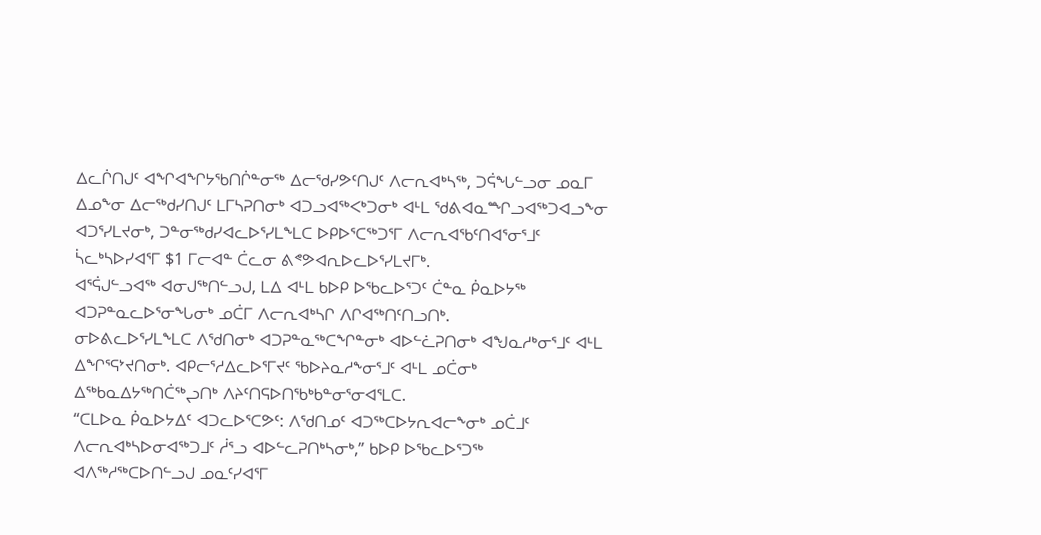ᐃᓚᒌᑎᒍᑦ ᐊᖏᐊᖏᔭᖃᑎᒌᓐᓂᖅ ᐃᓕᖁᓯᕗᑦᑎᒍᑦ ᐱᓕᕆᐊᒃᓴᖅ, ᑐᕌᖓᓪᓗᓂ ᓄᓇᒥ ᐃᓄᖕᓂ ᐃᓕᖅᑯᓯᑎᒍᑦ ᒪᒥᓴᕈᑎᓂᒃ ᐊᑐᓗᐊᖅᐸᒃᑐᓂᒃ ᐊᒻᒪ ᖁᕕᐊᓇᙱᓗᐊᖅᑐᐊᓗᖕᓂ ᐊᑐᕐᓯᒪᔪᓂᒃ, ᑐᓐᓂᖅᑯᓯᐊᓚᐅᕐᓯᒪᖕᒪᑕ ᐅᑭᐅᕐᑕᖅᑐᕐᒥ ᐱᓕᕆᐊᖃᑦᑎᐊᕐᓂᕐᒧᑦ ᓵᓚᒃᓴᐅᓯᐊᕐᒥ $1 ᒥᓕᐊᓐ ᑖᓚᓂ ᕕᕝᕗᐊᕆᐅᓚᐅᕐᓯᒪᔪᒥᒃ.
ᐊᕐᕌᒍᓪᓗᐊᖅ ᐊᓂᒍᖅᑎᓪᓗᒍ, ᒪᐃ ᐊᒻᒪ ᑲᐅᑭ ᐅᖃᓚᐅᕐᑐᑦ ᑖᓐᓇ ᑮᓇᐅᔭᖅ ᐊᑐᕈᓐᓇᓚᐅᕐᓂᖓᓂᒃ ᓄᑖᒥ ᐱᓕᕆᐊᒃᓴᒋ ᐱᒋᐊᖅᑎᑦᑎᓗᑎᒃ.
ᓂᐅᕕᓚᐅᕐᓯᒪᖕᒪᑕ ᐱᖁᑎᓂᒃ ᐊᑐᕈᓐᓇᖅᑕᖏᓐᓂᒃ ᐊᐅᓪᓛᕈᑎᓂᒃ ᐊᖑᓇᓱᒃᓂᕐᒧᑦ ᐊᒻᒪ ᐃᖏᕐᕋᔾᔪᑎᓂᒃ. ᐊᑭᓕᕐᓱᐃᓚᐅᕐᒥᔪᑦ ᖃᐅᔨᓇᓱᖕᓂᕐᒧᑦ ᐊᒻᒪ ᓄᑖᓂᒃ ᐃᖅᑲᓇᐃᔭᖅᑎᑖᖅᖢᑎᒃ ᐱᔨᑦᑎᕋᐅᑎᖃᒃᑲᓐᓂᕐᓂᐊᕐᒪᑕ.
“ᑕᒪᐅᓇ ᑮᓇᐅᔭᐃᑦ ᐊᑐᓚᐅᕐᑕᕗᑦ: ᐱᖁᑎᓄᑦ ᐊᑐᖅᑕᐅᔭᕆᐊᓕᖕᓂᒃ ᓄᑖᒧᑦ ᐱᓕᕆᐊᒃᓴᐅᓂᐊᖅᑐᒧᑦ ᓲᕐᓗ ᐊᐅᓪᓚᕈᑎᒃᓴᓂᒃ,” ᑲᐅᑭ ᐅᖃᓚᐅᕐᑐᖅ ᐊᐱᖅᓱᖅᑕᐅᑎᓪᓗᒍ ᓄᓇᑦᓯᐊᕐᒥ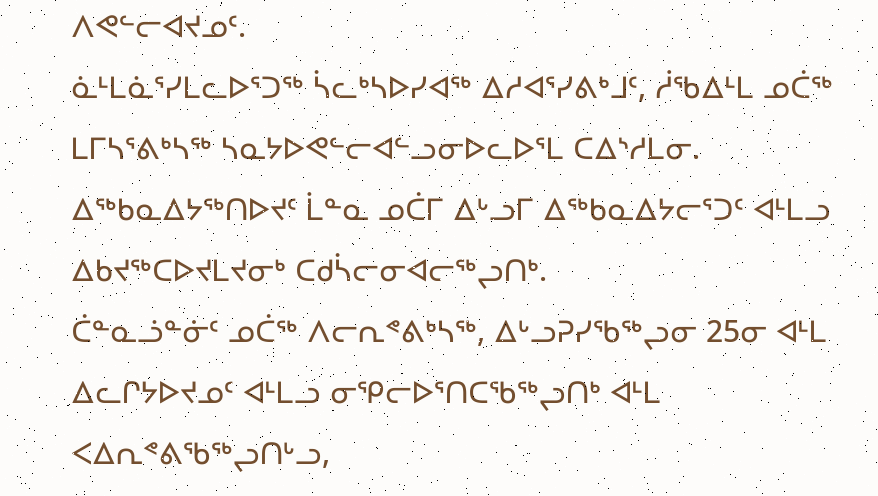ᐱᕙᓪᓕᐊᔪᓄᑦ.
ᓈᒻᒪᓈᕐᓯᒪᓚᐅᕐᑐᖅ ᓵᓚᒃᓴᐅᓯᐊᖅ ᐃᓱᐊᕐᓯᕕᒃᒧᑦ, ᓲᖃᐃᒻᒪ ᓄᑖᖅ ᒪᒥᓴᕐᕕᒃᓴᖅ ᓴᓇᔭᐅᕙᓪᓕᐊᓪᓗᓂᐅᓚᐅᕐᒪ ᑕᐃᔅᓱᒪᓂ.
ᐃᖅᑲᓇᐃᔭᖅᑎᐅᔪᑦ ᒫᓐᓇ ᓄᑖᒥ ᐃᒡᓗᒥ ᐃᖅᑲᓇᐃᔭᓕᕐᑐᑦ ᐊᒻᒪᓗ ᐃᑲᔪᖅᑕᐅᔪᒪᔪᓂᒃ ᑕᑯᓵᓕᓂᐊᓕᖅᖢᑎᒃ.
ᑖᓐᓇᓘᓐᓃᑦ ᓄᑖᖅ ᐱᓕᕆᕝᕕᒃᓴᖅ, ᐃᒡᓗᕈᓯᖃᖅᖢᓂ 25ᓂ ᐊᒻᒪ ᐃᓚᒋᔭᐅᔪᓄᑦ ᐊᒻᒪᓗ ᓂᕿᓕᐅᕐᑎᑕᖃᖅᖢᑎᒃ ᐊᒻᒪ ᐸᐃᕆᕝᕕᖃᖅᖢᑎᒡᓗ,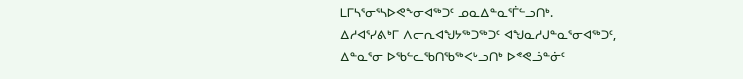ᒪᒥᓴᕐᓂᕐᓴᐅᕙᖕᓂᐊᖅᑐᑦ ᓄᓇᐃᓐᓇᕐᒦᓪᓗᑎᒃ.
ᐃᓱᐊᕐᓯᕕᒃᒥ ᐱᓕᕆᐊᖑᔭᖅᑐᖅᑐᑦ ᐊᖑᓇᓱᒍᓐᓇᕐᓂᐊᖅᑐᑦ, ᐃᓐᓇᕐᓂ ᐅᖃᓪᓚᖃᑎᖃᖅᐸᒡᓗᑎᒃ ᐅᕝᕙᓘᓐᓃᑦ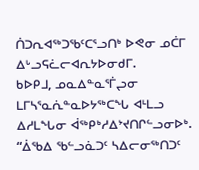ᑏᑐᕆᐊᖅᑐᖃᑦᑕᕐᓗᑎᒃ ᐅᕙᓂ ᓄᑖᒥ ᐃᒡᓗᕋᓛᓕᐊᕆᔭᐅᓂᑯᒥ.
ᑲᐅᑭᒧ, ᓄᓇᐃᓐᓇᕐᒦᖢᓂ ᒪᒥᓴᕐᓇᕇᓐᓇᐅᔭᖅᑕᖓ ᐊᒻᒪᓗ ᐃᓱᒪᖓᓂ ᐋᖅᑭᒃᓱᐃᔾᔪᑎᒋᓪᓗᓂᐅᒃ.
“ᐄᖃᐃ ᖃᓪᓗᓈᑐᑦ ᓴᐃᓕᓂᖅᑎᑐᑦ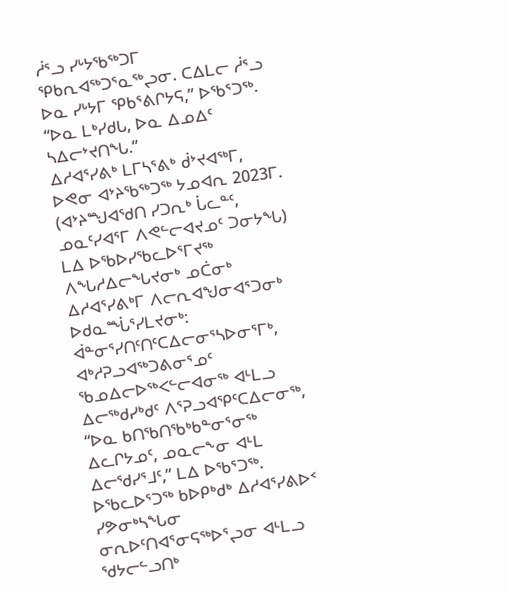ᓲᕐᓗ ᓯᒡᔭᖃᖅᑐᒥ ᕿᑲᕆᐊᖅᑐᕐᓇᖅᖢᓂ. ᑕᐃᒪᓕ ᓲᕐᓗ ᐅᓇ ᓯᒡᔭᒥ ᕿᑲᕐᕕᒋᔭᕋ,” ᐅᖃᕐᑐᖅ.
“ᐅᓇ ᒪᒃᓯᑯᒐ, ᐅᓇ ᐃᓄᐃᑦ ᓴᐃᓕᔾᔪᑎᖓ.”
ᐃᓱᐊᕐᓯᕕᒃ ᒪᒥᓴᕐᕕᒃ ᑰᔾᔪᐊᖅᒥ, ᐅᕙᓂ ᐊᔾᔨᖃᖅᑐᖅ ᔭᓄᐊᕆ 2023ᒥ. (ᐊᔾᔨᙳᐊᖁᑎ ᓯᑐᕆᒃ ᒑᓚᓐᑦ, ᓄᓇᑦᓯᐊᕐᒥ ᐱᕙᓪᓕᐊᔪᓄᑦ ᑐᓂᔭᖓ)
ᒪᐃ ᐅᖃᐅᓯᖃᓚᐅᕐᒥᔪᖅ ᐱᖓᓱᐃᓕᖓᔪᓂᒃ ᓄᑖᓂᒃ ᐃᓱᐊᕐᓯᕕᒃᒥ ᐱᓕᕆᐊᖑᓂᐊᕐᑐᓂᒃ ᐅᑯᓇᙶᕐᓯᒪᔪᓂᒃ: ᐋᓐᓂᕐᓯᑎᑦᑎᑦᑕᐃᓕᓂᕐᓴᐅᓂᕐᒥᒃ, ᐊᒃᓱᕈᓗᐊᖅᑐᕕᓂᕐᓄᑦ ᖃᓄᐃᓕᐅᖅᐸᓪᓕᐊᓂᖅ ᐊᒻᒪᓗ ᐃᓕᖅᑯᓯᒃᑯᑦ ᐱᕐᕈᓗᐊᕿᑦᑕᐃᓕᓂᖅ,
“ᐅᓇ ᑲᑎᖃᑎᖃᒃᑲᓐᓂᕐᓂᖅ ᐃᓚᒋᔭᓄᑦ, ᓄᓇᓕᖕᓂ ᐊᒻᒪ ᐃᓕᖁᓯᕐᒧᑦ,” ᒪᐃ ᐅᖃᕐᑐᖅ.
ᐅᖃᓚᐅᕐᑐᖅ ᑲᐅᑭᒃᑯᒃ ᐃᓱᐊᕐᓯᕕᐅᑉ ᓯᕗᓂᒃᓴᖓᓂ ᓂᕆᐅᑦᑎᐊᕐᓂᕋᖅᐅᕐᖢᓂ ᐊᒻᒪᓗ ᖁᔭᓕᓪᓗᑎᒃ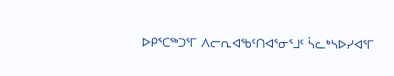ᐅᑭᕐᑕᖅᑐᕐᒥ ᐱᓕᕆᐊᖃᑦᑎᐊᕐᓂᕐᒧᑦ ᓵᓚᒃᓴᐅᓯᐊᕐᒥ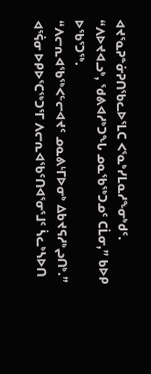ᐊᔪᕐᓇᕈᓐᓃᕈᑎᖃᓚᐅᕐᒪᑕ ᐸᕐᓇᒃᓯᒪᓇᓱᖕᓂᒃᑯᑦ.
“ᐱᐅᔪᐊᓗᒃ, ᖁᕕᐊᓱᒃᑐᖓ ᓄᓇᖃᖅᑐᓄᑦ ᑕᒫᓂ,” ᑲᐅᑭ ᐅᖃᕐᑐᖅ.
“ᐱᓕᕆᐊᖃᖅᐸᓪᓕᐊᔪᑦ ᓄᓇᕕᒻᒥᐅᓂᒃ ᐃᑲᔪᕋᓱᒃᖢᑎᒃ.”
ᐊᕐᕌᓂ ᐅᑭᐅᕐᑕᖅᑐᕐᒥ ᐱᓕᕆᐊᖃᑦᑎᐊᕐᓂᕐᒧᑦ ᓵᓚᒃᓴᐅᑎ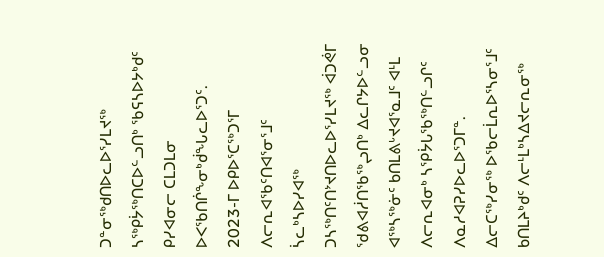ᑐᓐᓂᖅᑯᑎᐅᓚᐅᕐᓯᒪᔪᖅ ᓴᖅᑭᔮᖅᑎᑕᐅᓪᓗᑎᒃ ᖃᕋᓴᐅᔭᒃᑯᑦ ᑭᓯᐊᓂᓕ ᑕᒪᑐᒪᓂ ᐅᐸᖃᑎᒌᖕᓂᒃᑰᖓᓚᐅᕐᑐᑦ.
2023-ᒥ ᐅᑭᐅᕐᑕᖅᑐᕐᒥ ᐱᓕᕆᐊᖃᑦᑎᐊᕐᓂᕐᒧᑦ ᓵᓚᒃᓴᐅᓯᐊᖅ ᑐᓴᖅᑎᑦᑎᔾᔪᑎᐅᓚᐅᕐᓯᒪᔪᖅ ᐋᑐᕚᒥ ᖁᕕᐊᓲᑎᖃᖅᖢᑎᒃ ᐃᓚᒋᔭᐅᓪᓗᓂ ᐊᖅᓴᖅᓃᑦ ᑲᑎᒪᕕᒡᔪᐊᕐᓇᒧᑦ ᐊᒻᒪ ᐱᓕᕆᐊᓂᒃ ᓴᕿᔮᒐᖃᖅᑎᓪᓗᒋᑦ ᐱᓇᓱᐊᕈᓯᐅᓚᐅᕐᑐᒥᓐ. ᐃᓕᑕᖅᓯᓂᖅ ᐅᖃᓕᒫᕆᐅᕐᓴᓂᕐᒧᑦ ᑲᑎᒪᔨᒃᑯᑦ ᐱᓕᒻᒪᒃᓴᐃᔪᓕᕆᓂᖅ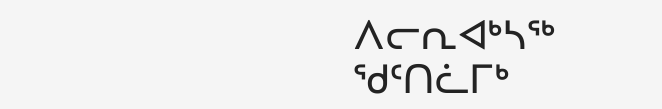ᐱᓕᕆᐊᒃᓴᖅ ᖁᑦᑎᓛᒥᒃ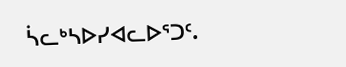ᓵᓚᒃᓴᐅᓯᐊᓚᐅᕐᑐᑦ.